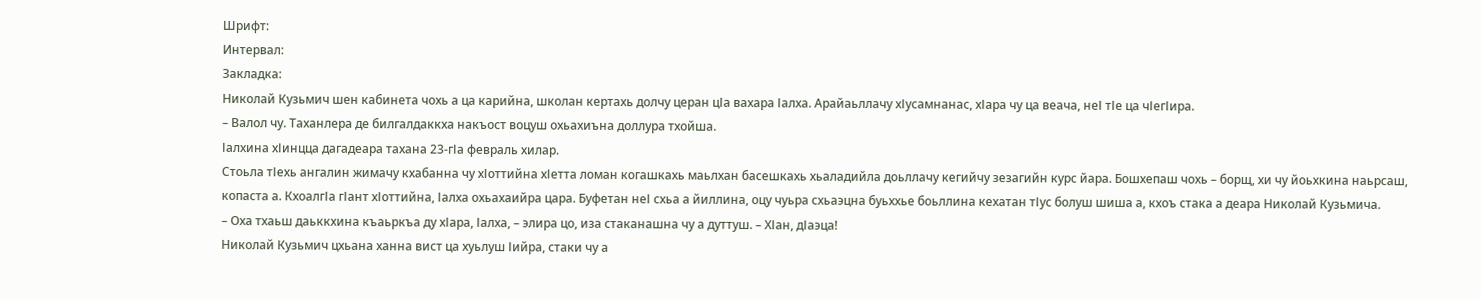Шрифт:
Интервал:
Закладка:
Николай Кузьмич шен кабинета чохь а ца карийна, школан кертахь долчу церан цІа вахара Іалха. Арайаьллачу хІусамнанас, хІара чу ца веача, неІ тІе ца чІегІира.
– Валол чу. Таханлера де билгалдаккха накъост воцуш охьахиъна доллура тхойша.
Іалхина хІинцца дагадеара тахана 23-гІа февраль хилар.
Стоьла тІехь ангалин жимачу кхабанна чу хІоттийна хІетта ломан когашкахь маьлхан басешкахь хьаладийла доьллачу кегийчу зезагийн курс йара. Бошхепаш чохь – борщ, хи чу йоьхкина наьрсаш, копаста а. КхоалгІа гІант хІоттийна, Іалха охьахаийра цара. Буфетан неІ схьа а йиллина, оцу чуьра схьаэцна буьххье боьллина кехатан тІус болуш шиша а, кхоъ стака а деара Николай Кузьмича.
– Оха тхаьш даьккхина къаьркъа ду хІара, Іалха, – элира цо, иза стаканашна чу а дуттуш. – ХІан, дІаэца!
Николай Кузьмич цхьана ханна вист ца хуьлуш Іийра, стаки чу а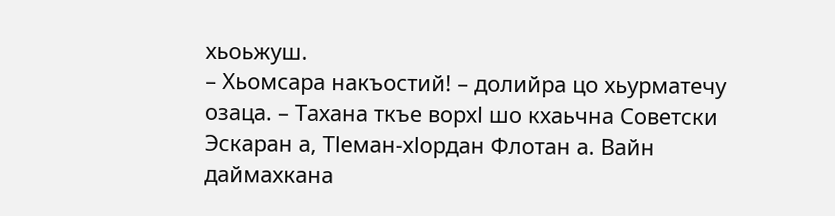хьоьжуш.
– Хьомсара накъостий! – долийра цо хьурматечу озаца. – Taхана ткъе ворхІ шо кхаьчна Советски Эскаран а, ТІеман-хІордан Флотан а. Вайн даймахкана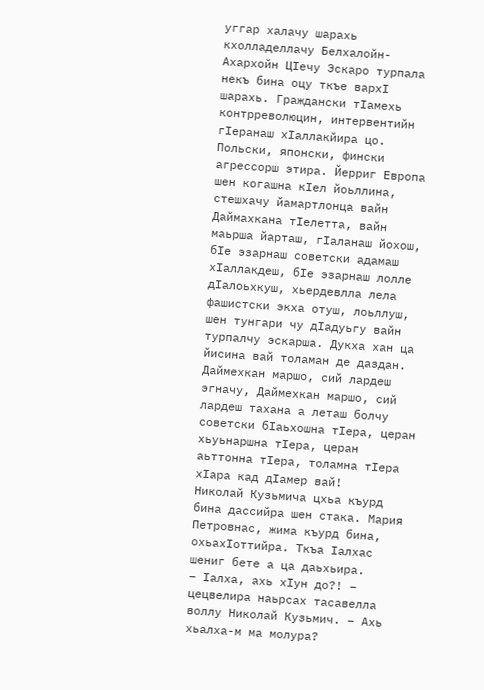уггар халачу шарахь кхолладеллачу Белхалойн-Ахархойн ЦІечу Эскаро турпала некъ бина оцу ткъе вархІ шарахь. Граждански тІамехь контрреволюцин, интервентийн гІеранаш хІаллакйира цо. Польски, японски, фински агрессорш этира. Йерриг Европа шен когашна кІел йоьллина, стешхачу йамартлонца вайн Даймахкана тІелетта, вайн маьрша йарташ, гІаланаш йохош, бІе эзарнаш советски адамаш хІаллакдеш, бІе эзарнаш лолле дІалоьхкуш, хьердевлла лела фашистски экха отуш, лоьллуш, шен тунгари чу дІадуьгу вайн турпалчу эскарша. Дукха хан ца йисина вай толаман де даздан. Даймехкан маршо, сий лардеш эгначу, Даймехкан маршо, сий лардеш тахана а леташ болчу советски бІаьхошна тІера, церан хьуьнаршна тІера, церан аьттонна тІера, толамна тІера хІара кад дІамер вай!
Николай Кузьмича цхьа къурд бина дассийра шен стака. Мария Петровнас, жима къурд бина, охьахІоттийра. Ткъа Іалхас шениг бете а ца даьхьира.
– Іалха, ахь хІун до?! – цецвелира наьрсах тасавелла воллу Николай Кузьмич. – Ахь хьалха-м ма молура?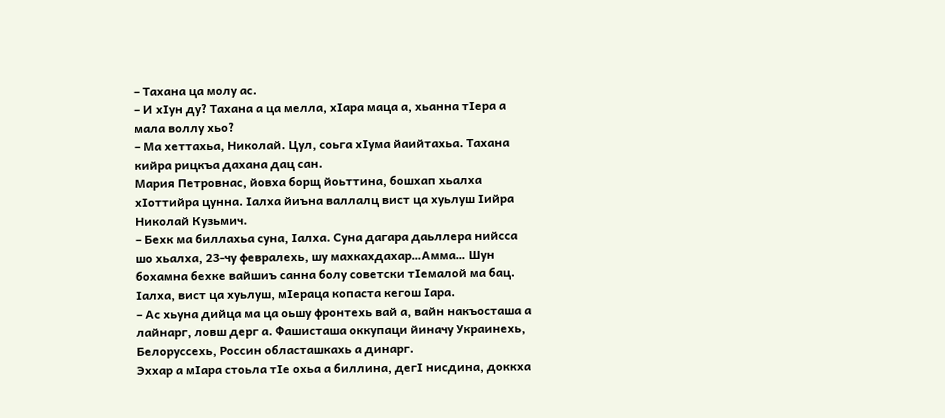– Тахана ца молу ас.
– И хІун ду? Тахана а ца мелла, хІара маца а, хьанна тІера а мала воллу хьо?
– Ма хеттахьа, Николай. Цул, соьга хІума йаийтахьа. Тахана кийра рицкъа дахана дац сан.
Мария Петровнас, йовха борщ йоьттина, бошхап хьалха хІоттийра цунна. Іалха йиъна валлалц вист ца хуьлуш Іийра Николай Кузьмич.
– Бехк ма биллахьа суна, Іалха. Суна дагара даьллера нийсса шо хьалха, 23-чу февралехь, шу махкахдахар…Aммa… Шун бохамна бехке вайшиъ санна болу советски тІемалой ма бац.
Іалха, вист ца хуьлуш, мІераца копаста кегош Іара.
– Ас хьуна дийца ма ца оьшу фронтехь вай а, вайн накъосташа а лайнарг, ловш дерг а. Фашисташа оккупаци йиначу Украинехь, Белоруссехь, Россин областашкахь а динарг.
Эххар а мІара стоьла тІе охьа а биллина, дегІ нисдина, доккха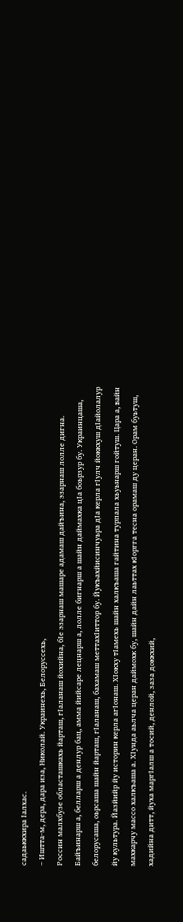садаьккхира Іалхас.
– Иштта-м, дера, дара иза, Николай. Украинехь, Белоруссехь,
Россин малхбузе областашкахь йарташ, гІаланаш йохийна, бІe эзарнаш машаре адамаш дайъина, эзарнаш лолле дигна. Байъинарш а, белларш а денлур бац, амма йийсаре лецнарш а, лолле бигнарш а шайн даймахка цІа боьрзур бу. Украинцаша, белорусаша, оьрсаша шайн йарташ, гІаланаш, бахамаш меттахІиттор бу. Йукъахйисинчуьра дІа керла гІулч йоккхуш дІайолалур йу культура. Йазйийр йу историн керла агІонаш. ХІокху тІамехь шайн халкъаша гайтина турпала хьуьнарш гойтуш. Цара а, вайн махкарчу массо халкъаша а. ХІунда аьлча церан даймохк бу, шайн дайн лаьттах кІоргга тесна орамаш ду церан. Орам буьтуш, хадийна дитт, йуха маргІалш а тосий, денлой, заза доккхий,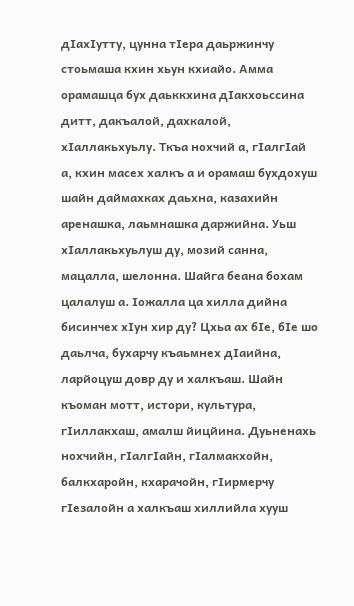дІахІутту, цунна тІера даьржинчу стоьмаша кхин хьун кхиайо. Амма орамашца бух даьккхина дІакхоьссина дитт, дакъалой, дахкалой, хІаллакьхуьлу. Ткъа нохчий а, гІалгІай а, кхин масех халкъ а и орамаш бухдохуш шайн даймахках даьхна, казахийн аренашка, лаьмнашка даржийна. Уьш хІаллакьхуьлуш ду, мозий санна, мацалла, шелонна. Шайга беана бохам цалалуш а. Іожалла ца хилла дийна бисинчех хІун хир ду? Цхьа ах бІе, бІе шо даьлча, бухарчу къаьмнех дІаийна, ларйоцуш довр ду и халкъаш. Шайн къоман мотт, истори, культура, гІиллакхаш, амалш йицйина. Дуьненахь нохчийн, гІалгІайн, гІалмакхойн, балкхаройн, кхарачойн, гІирмерчу гІезалойн а халкъаш хиллийла хууш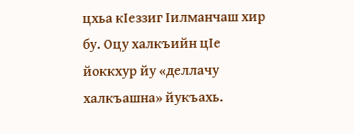цхьа кІеззиг Іилманчаш хир бу. Оцу халкъийн цІе йоккхур йу «деллачу халкъашна» йукъахь.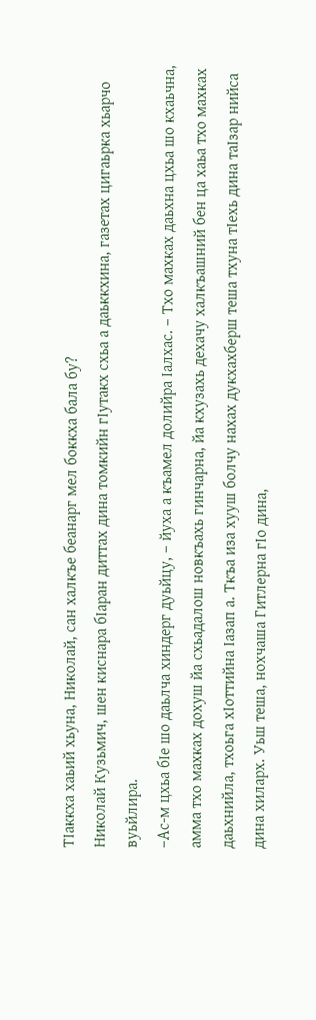ТІаккха хаьий хьуна, Николай, сан халкъе беанарг мел боккха бала бу?
Николай Кузьмич, шен киснара бІаран диттах дина томкийн гІутакх схьа а даьккхина, газетах цигаьрка хьарчо вуьйлира.
–Ас-м цхьа бІе шо даьлча хиндерг дуьйцу, – йуха а къамел долийра Іалхас. – Тхо махках даьхна цхьа шо кхаьчна, амма тхо махках дохуш йа схьадалош новкъахь гинчарна, йа кхузахь дехачу халкъашний бен ца хаьа тхо махках даьхнийла, тхоьга хІоттийна Іазап а. Ткъа иза хууш болчу нахах дукхахберш теша тхуна тІехь дина таІзар нийса дина хиларх. Уьш теша, нохчаша Гитлерна гІо дина,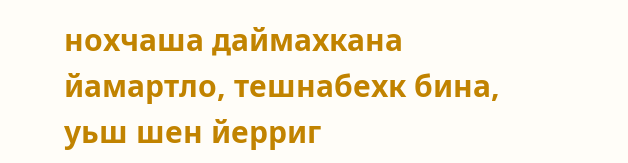нохчаша даймахкана йамартло, тешнабехк бина, уьш шен йерриг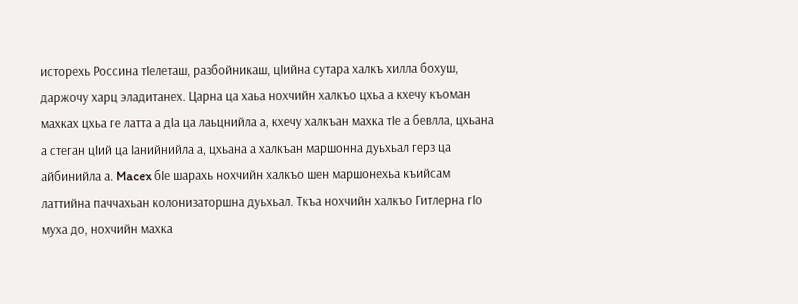исторехь Россина тІелеташ, разбойникаш, цІийна сутара халкъ хилла бохуш, даржочу харц эладитанех. Царна ца хаьа нохчийн халкъо цхьа а кхечу къоман махках цхьа ге латта а дІа ца лаьцнийла а, кхечу халкъан махка тІе а бевлла, цхьана а стеган цІий ца Іанийнийла а, цхьана а халкъан маршонна дуьхьал герз ца айбинийла а. Macex бІе шарахь нохчийн халкъо шен маршонехьа къийсам латтийна паччахьан колонизаторшна дуьхьал. Ткъа нохчийн халкъо Гитлерна гІо муха до, нохчийн махка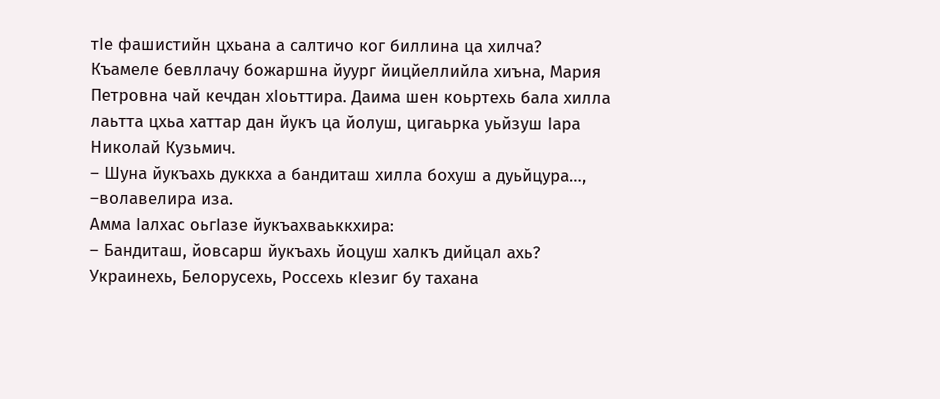тІе фашистийн цхьана а салтичо ког биллина ца хилча?
Къамеле бевллачу божаршна йуург йицйеллийла хиъна, Мария Петровна чай кечдан хІоьттира. Даима шен коьртехь бала хилла лаьтта цхьа хаттар дан йукъ ца йолуш, цигаьрка уьйзуш Іара Николай Кузьмич.
– Шуна йукъахь дуккха а бандиташ хилла бохуш а дуьйцуpa…, –волавелира иза.
Амма Іалхас оьгІазе йукъахваьккхира:
– Бандиташ, йовсарш йукъахь йоцуш халкъ дийцал ахь? Украинехь, Белорусехь, Россехь кІезиг бу тахана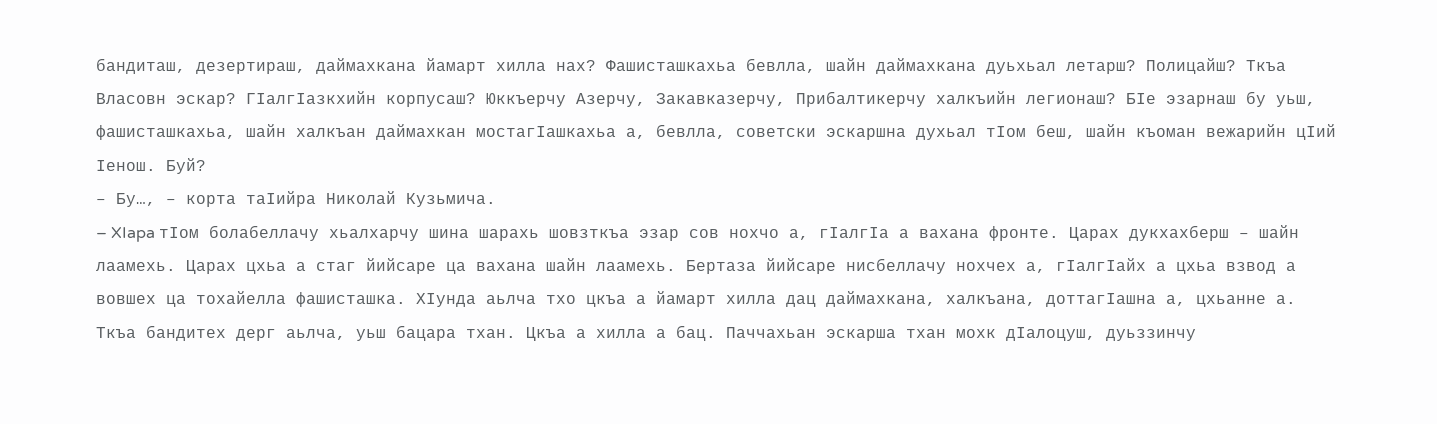бандиташ, дезертираш, даймахкана йамарт хилла нах? Фашисташкахьа бевлла, шайн даймахкана дуьхьал летарш? Полицайш? Ткъа Власовн эскар? ГІалгІазкхийн корпусаш? Юккъерчу Азерчу, Закавказерчу, Прибалтикерчу халкъийн легионаш? БІе эзарнаш бу уьш, фашисташкахьа, шайн халкъан даймахкан мостагІашкахьа а, бевлла, советски эскаршна духьал тІом беш, шайн къоман вежарийн цІий Іенош. Буй?
– Бу…, – корта таІийра Николай Кузьмича.
– XIapa тІом болабеллачу хьалхарчу шина шарахь шовзткъа эзар сов нохчо а, гІалгІа а вахана фронте. Царах дукхахберш – шайн лаамехь. Царах цхьа а стаг йийсаре ца вахана шайн лаамехь. Бертаза йийсаре нисбеллачу нохчех а, гІалгІайх а цхьа взвод а вовшех ца тохайелла фашисташка. ХІунда аьлча тхо цкъа а йамарт хилла дац даймахкана, халкъана, доттагІашна а, цхьанне а. Ткъа бандитех дерг аьлча, уьш бацара тхан. Цкъа а хилла а бац. Паччахьан эскарша тхан мохк дІалоцуш, дуьззинчу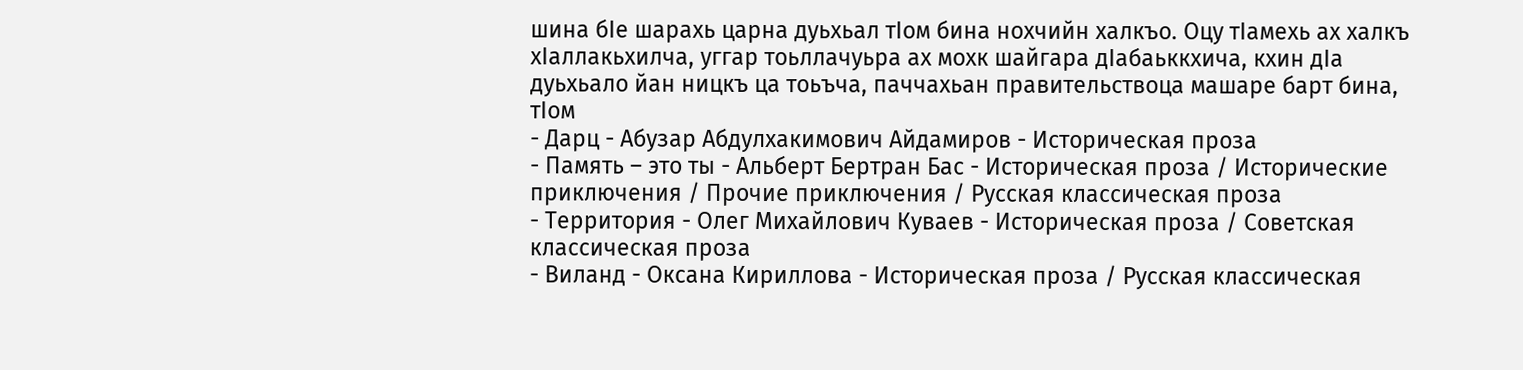шина бІе шарахь царна дуьхьал тІом бина нохчийн халкъо. Оцу тІамехь ах халкъ хІаллакьхилча, уггар тоьллачуьра ах мохк шайгара дІабаьккхича, кхин дІа дуьхьало йан ницкъ ца тоьъча, паччахьан правительствоца машаре барт бина, тІом
- Дарц - Абузар Абдулхакимович Айдамиров - Историческая проза
- Память – это ты - Альберт Бертран Бас - Историческая проза / Исторические приключения / Прочие приключения / Русская классическая проза
- Территория - Олег Михайлович Куваев - Историческая проза / Советская классическая проза
- Виланд - Оксана Кириллова - Историческая проза / Русская классическая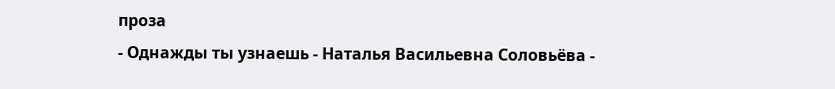проза
- Однажды ты узнаешь - Наталья Васильевна Соловьёва -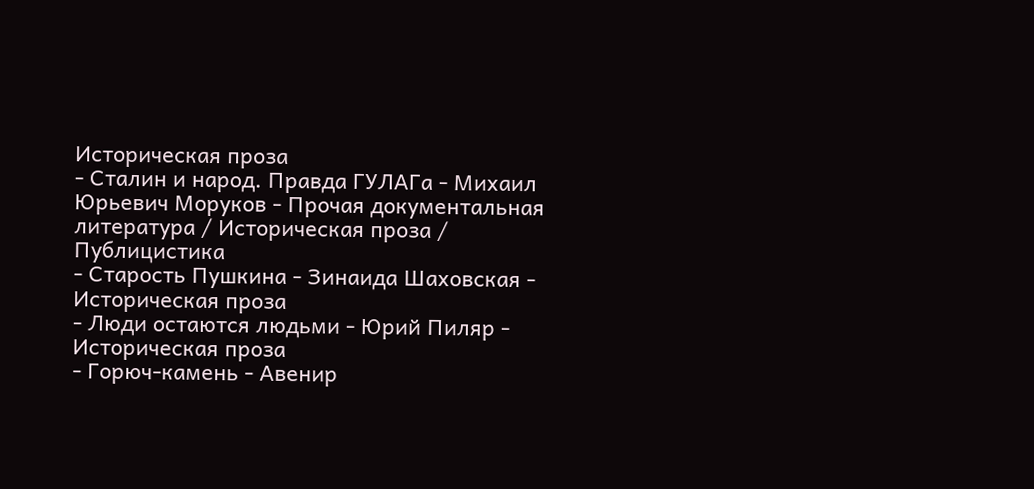Историческая проза
- Сталин и народ. Правда ГУЛАГа - Михаил Юрьевич Моруков - Прочая документальная литература / Историческая проза / Публицистика
- Старость Пушкина - Зинаида Шаховская - Историческая проза
- Люди остаются людьми - Юрий Пиляр - Историческая проза
- Горюч-камень - Авенир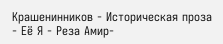Крашенинников - Историческая проза
- Её Я - Реза Амир-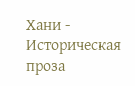Хани - Историческая проза